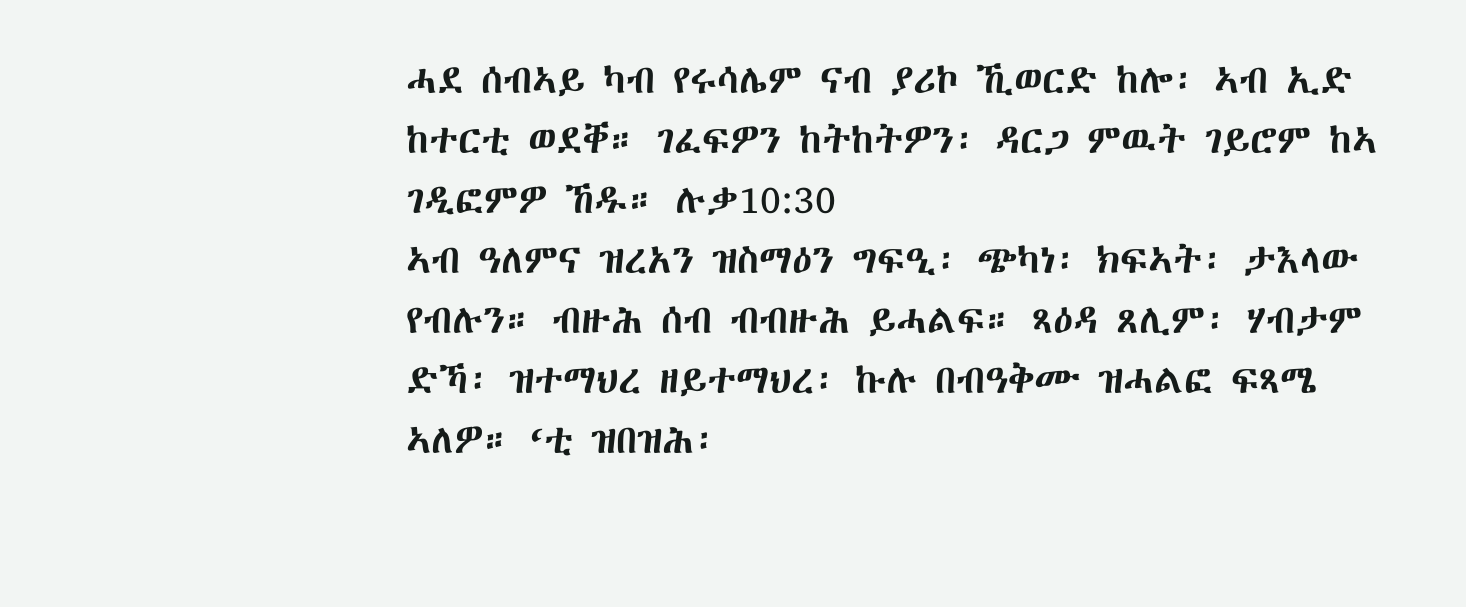ሓደ ሰብኣይ ካብ የሩሳሌም ናብ ያሪኮ ኺወርድ ከሎ፡ ኣብ ኢድ ከተርቲ ወደቐ። ገፈፍዎን ከትከትዎን፡ ዳርጋ ምዉት ገይሮም ከኣ ገዲፎምዎ ኸዱ። ሉቃ10:30
ኣብ ዓለምና ዝረአን ዝስማዕን ግፍዒ፡ ጭካነ፡ ክፍኣት፡ ታእላው የብሉን። ብዙሕ ሰብ ብብዙሕ ይሓልፍ። ጻዕዳ ጸሊም፡ ሃብታም ድኻ፡ ዝተማህረ ዘይተማህረ፡ ኩሉ በብዓቅሙ ዝሓልፎ ፍጻሜ ኣለዎ። ‘ቲ ዝበዝሕ፡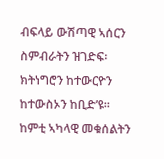ብፍላይ ውሽጣዊ ኣሰርን ስምብራትን ዝገድፍ፡ ክትነግሮን ከተውርዮን ከተውስኦን ከቢድ’ዩ።
ከምቲ ኣካላዊ መቁሰልትን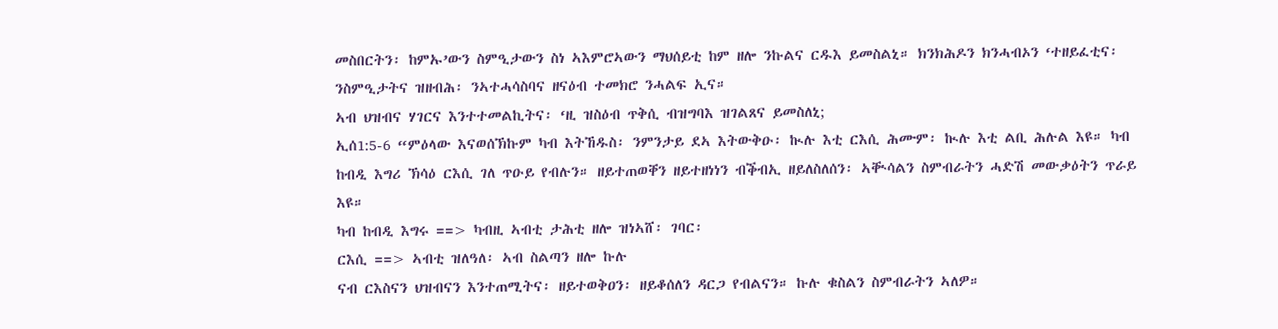መስበርትን፡ ከምኡ’ውን ስምዒታውን ስነ ኣእምሮኣውን ማህሰይቲ ከም ዘሎ ንኩልና ርዱእ ይመስልኒ። ክንክሕዶን ክንሓብኦን ‘ተዘይፈቲና፡ ንስምዒታትና ዝዘብሕ፡ ንኣተሓሳስባና ዘናዕብ ተመክሮ ንሓልፍ ኢና።
ኣብ ህዝብና ሃገርና እንተተመልኪትና፡ ‘ዚ ዝስዕብ ጥቅሲ ብዝግባእ ዝገልጸና ይመስለኒ;
ኢሰ1:5-6 “ምዕላው እናወሰኽኩም ካብ እትኸዱስ፡ ንምንታይ ደኣ እትውቅዑ፡ ኲሉ እቲ ርእሲ ሕሙም፡ ኲሉ እቲ ልቢ ሕሉል እዩ። ካብ ከብዲ እግሪ ኽሳዕ ርእሲ ገለ ጥዑይ የብሉን። ዘይተጠወቐን ዘይተዘነነን ብቕብኢ ዘይለስለሰን፡ ኣቚሳልን ስምብራትን ሓድሽ መውቃዕትን ጥራይ እዩ።
ካብ ከብዲ እግሩ ==> ካብዚ ኣብቲ ታሕቲ ዘሎ ዝነኣሸ፡ ገባር፡
ርእሲ ==> ኣብቲ ዝለዓለ፡ ኣብ ስልጣን ዘሎ ኩሉ
ናብ ርእስናን ህዝብናን እንተጠሚትና፡ ዘይተወቅዐን፡ ዘይቆሰለን ዳርጋ የብልናን። ኩሉ ቁስልን ስምብራትን ኣለዎ።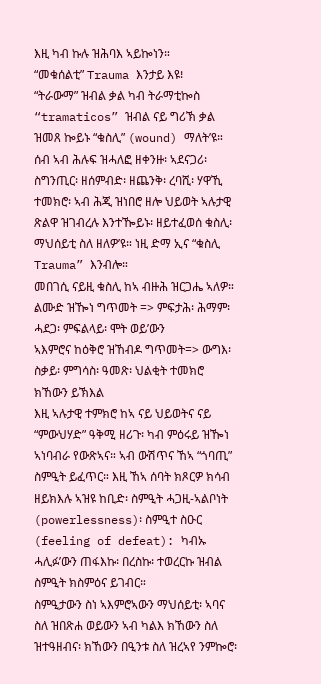እዚ ካብ ኩሉ ዝሕባእ ኣይኰነን።
“መቁሰልቲ” Trauma እንታይ እዩ፧
“ትራውማ” ዝብል ቃል ካብ ትራማቲኰስ “tramaticos” ዝብል ናይ ግሪኽ ቃል ዝመጸ ኰይኑ “ቁስሊ” (wound) ማለት’ዩ።
ሰብ ኣብ ሕሉፍ ዝሓለፎ ዘቀንዙ፡ ኣደናጋሪ፡ ስግንጢር፡ ዘሰምብድ፡ ዘጨንቅ፡ ረባሺ፡ ሃዋኺ ተመክሮ፡ ኣብ ሕጂ ዝነበሮ ዘሎ ህይወት ኣሉታዊ ጽልዋ ዝገብረሉ እንተዀይኑ፡ ዘይተፈወሰ ቁስሊ፡ ማህሰይቲ ስለ ዘለዎ’ዩ። ነዚ ድማ ኢና “ቁስሊ Trauma” እንብሎ።
መበገሲ ናይዚ ቁስሊ ከኣ ብዙሕ ዝርጋሔ ኣለዎ።
ልሙድ ዝዀነ ግጥመት => ምፍታሕ፡ ሕማም፡ ሓደጋ፡ ምፍልላይ፡ ሞት ወይ’ውን
ኣእምሮና ከዕቅሮ ዝኸብዶ ግጥመት=> ውግእ፡ ስቃይ፡ ምግሳስ፡ ዓመጽ፡ ህልቂት ተመክሮ ክኸውን ይኽእል
እዚ ኣሉታዊ ተምክሮ ከኣ ናይ ህይወትና ናይ “ምውህሃድ” ዓቅሚ ዘሪጉ፡ ካብ ምዕሩይ ዝዀነ ኣነባብራ የውጽኣና። ኣብ ውሽጥና ኸኣ “ጎባጢ” ስምዒት ይፈጥር። እዚ ኸኣ ሰባት ክጾርዎ ክሳብ ዘይክእሉ ኣዝዩ ከቢድ፡ ስምዒት ሓጋዚ-ኣልቦነት (powerlessness)፡ ስምዒተ ስዑር (feeling of defeat): ካብኡ ሓሊፉ’ውን ጠፋእኩ፡ በረስኩ፡ ተወረርኩ ዝብል ስምዒት ክስምዕና ይገብር።
ስምዒታውን ስነ ኣእምሮኣውን ማህሰይቲ፡ ኣባና ስለ ዝበጽሐ ወይውን ኣብ ካልእ ክኸውን ስለ ዝተዓዘብና፡ ክኸውን በዒንቱ ስለ ዝረኣየ ንምኰሮ፡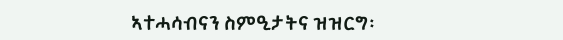ኣተሓሳብናን ስምዒታትና ዝዝርግ፡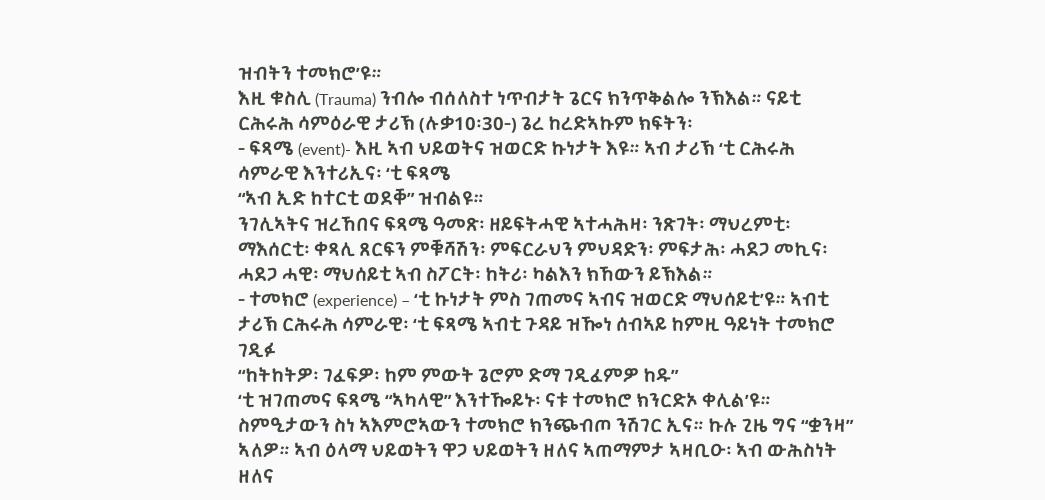ዝብትን ተመክሮ’ዩ።
እዚ ቁስሊ (Trauma) ንብሎ ብሰለስተ ነጥብታት ጌርና ክንጥቅልሎ ንኽእል። ናይቲ ርሕሩሕ ሳምዕራዊ ታሪኽ (ሉቃ10፡30-) ጌረ ከረድኣኩም ክፍትን፡
- ፍጻሜ (event)- እዚ ኣብ ህይወትና ዝወርድ ኩነታት እዩ። ኣብ ታሪኽ ‘ቲ ርሕሩሕ ሳምራዊ እንተሪኢና፡ ‘ቲ ፍጻሜ
“ኣብ ኢድ ከተርቲ ወደቐ” ዝብልዩ።
ንገሊኣትና ዝረኸበና ፍጻሜ ዓመጽ፡ ዘይፍትሓዊ ኣተሓሕዛ፡ ንጽገት፡ ማህረምቲ፡ ማእሰርቲ፡ ቀጻሊ ጸርፍን ምቑሻሽን፡ ምፍርራህን ምህዳድን፡ ምፍታሕ፡ ሓደጋ መኪና፡ ሓደጋ ሓዊ፡ ማህሰይቲ ኣብ ስፖርት፡ ከትሪ፡ ካልእን ክኸውን ይኽእል።
- ተመክሮ (experience) – ‘ቲ ኩነታት ምስ ገጠመና ኣብና ዝወርድ ማህሰይቲ’ዩ። ኣብቲ ታሪኽ ርሕሩሕ ሳምራዊ፡ ‘ቲ ፍጻሜ ኣብቲ ጉዳይ ዝዀነ ሰብኣይ ከምዚ ዓይነት ተመክሮ ገዲፉ
“ከትከትዎ፡ ገፈፍዎ፡ ከም ምውት ጌሮም ድማ ገዲፈምዎ ከዱ”
‘ቲ ዝገጠመና ፍጻሜ “ኣካላዊ” እንተዀይኑ፡ ናቱ ተመክሮ ክንርድኦ ቀሊል’ዩ። ስምዒታውን ስነ ኣእምሮኣውን ተመክሮ ክንጭብጦ ንሽገር ኢና። ኩሉ ጊዜ ግና “ቋንዛ” ኣለዎ። ኣብ ዕላማ ህይወትን ዋጋ ህይወትን ዘለና ኣጠማምታ ኣዛቢዑ፡ ኣብ ውሕስነት ዘለና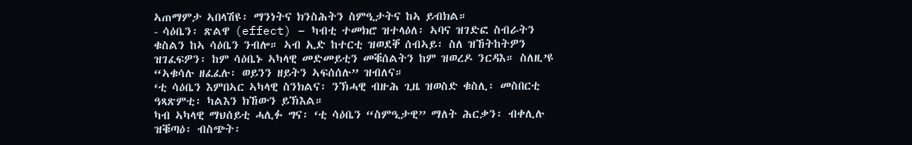ኣጠማምታ ኣበላሽዩ፡ ማንነትና ክንስሕትን ስምዒታትና ከኣ ይብክል።
- ሳዕቤን፡ ጽልዋ (effect) – ካብቲ ተመክሮ ዝተላዕለ፡ ኣባና ዝገድፎ ስብራትን ቁስልን ከኣ ሳዕቤን ንብሎ። ኣብ ኢድ ከተርቲ ዝወደቐ ሰብኣይ፡ ስለ ዝኸትከትዎን ዝገፈፍዎን፡ ከም ሳዕቤኑ ኣካላዊ መድመይቲን መቑሰልትን ከም ዝወረዶ ንርዳእ። ስለዚ’ዩ “ኣቁሳሉ ዘፈፈሉ፡ ወይንን ዘይትን ኣፍሰሰሉ” ዝብለና።
‘ቲ ሳዕቤን እምበኣር ኣካላዊ ስንክልና፡ ንኽሓዊ ብዙሕ ጊዜ ዝወስድ ቁስሊ፡ መስበርቲ ዓጻጽምቲ፡ ካልእን ክኸውን ይኽእል።
ካብ ኣካላዊ ማህሰይቲ ሓሊፉ ግና፡ ‘ቲ ሳዕቤን “ስምዒታዊ” ማለት ሕርቃን፡ ብቀሊሉ ዝቑጣዕ፡ ብስጭት፡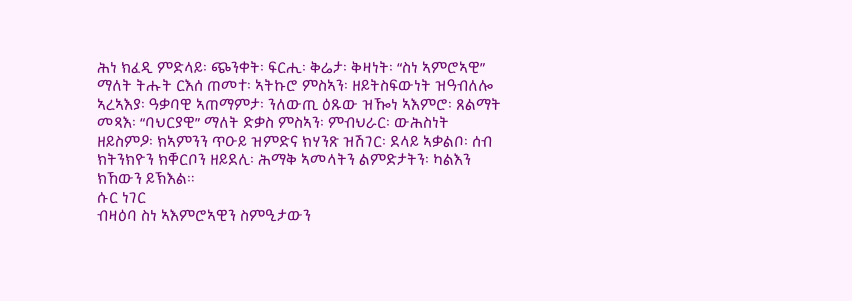ሕነ ክፈዲ ምድላይ፡ ጭንቀት፡ ፍርሒ፡ ቅሬታ፡ ቅዛነት፡ “ስነ ኣምሮኣዊ” ማለት ትሑት ርእሰ ጠመተ፡ ኣትኩሮ ምስኣን፡ ዘይትስፍውነት ዝዓብለሎ ኣረኣእያ፡ ዓቃባዊ ኣጠማምታ፡ ንለውጢ ዕጹው ዝዀነ ኣእምሮ፡ ጸልማት መጻእ፡ “ባህርያዊ” ማለት ድቃስ ምስኣን፡ ምብህራር፡ ውሕስነት ዘይስምዖ፡ ክኣምንን ጥዑይ ዝምድና ክሃንጽ ዝሽገር፡ ደላይ ኣቃልቦ፡ ሰብ ክትንክዮን ክቐርቦን ዘይደሊ፡ ሕማቅ ኣመላትን ልምድታትን፡ ካልእን ክኸውን ይኽእል።
ሱር ነገር
ብዛዕባ ስነ ኣእምሮኣዊን ስምዒታውን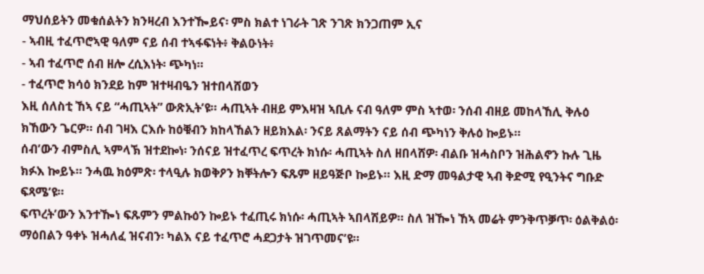ማህሰይትን መቁሰልትን ክንዛረብ እንተዀይና፡ ምስ ክልተ ነገራት ገጽ ንገጽ ክንጋጠም ኢና
- ኣብዚ ተፈጥሮኣዊ ዓለም ናይ ሰብ ተኣፋፍነት፥ ቅልዑነት፥
- ኣብ ተፈጥሮ ሰብ ዘሎ ረሲእነት፡ ጭካነ።
- ተፈጥሮ ክሳዕ ክንደይ ከም ዝተዛብዔን ዝተበላሸወን
እዚ ሰለስቲ ኸኣ ናይ “ሓጢኣት” ውጽኢት’ዩ። ሓጢኣት ብዘይ ምእዛዝ ኣቢሉ ናብ ዓለም ምስ ኣተወ፡ ንሰብ ብዘይ መከላኸሊ ቅሉዕ ክኸውን ጌርዎ። ሰብ ገዛእ ርእሱ ከዕቑብን ክከላኸልን ዘይክእል፡ ንናይ ጸልማትን ናይ ሰብ ጭካነን ቅሉዕ ኰይኑ።
ሰብ’ውን ብምስሊ ኣምላኽ ዝተደኰነ፡ ንሰናይ ዝተፈጥረ ፍጥረት ክነሱ፡ ሓጢኣት ስለ ዘበላሸዎ፡ ብልቡ ዝሓስቦን ዝሕልኖን ኩሉ ጊዜ ክፉእ ኰይኑ። ንሓዉ ክዕምጽ፡ ተላዒሉ ክወቅዖን ክቐትሎን ፍጹም ዘይዓጅቦ ኰይኑ። እዚ ድማ መዓልታዊ ኣብ ቅድሚ የዒንትና ግቡድ ፍጻሜ’ዩ።
ፍጥረት’ውን እንተዀነ ፍጹምን ምልኩዕን ኰይኑ ተፈጢሩ ክነሱ፡ ሓጢኣት ኣበላሽይዎ። ስለ ዝዀነ ኸኣ መሬት ምንቅጥቓጥ፡ ዕልቅልዕ፡ ማዕበልን ዓቀኑ ዝሓለፈ ዝናብን፡ ካልእ ናይ ተፈጥሮ ሓደጋታት ዝገጥመና’ዩ።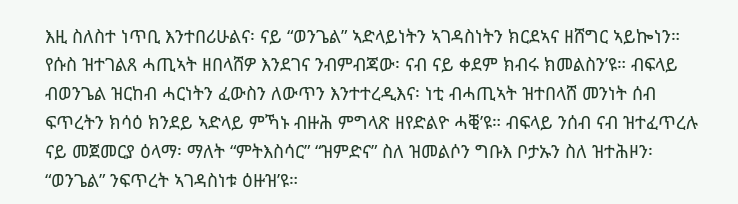እዚ ስለስተ ነጥቢ እንተበሪሁልና፡ ናይ “ወንጌል” ኣድላይነትን ኣገዳስነትን ክርደኣና ዘሸግር ኣይኰነን። የሱስ ዝተገልጸ ሓጢኣት ዘበላሸዎ እንደገና ንብምብጃው፡ ናብ ናይ ቀደም ክብሩ ክመልስን’ዩ። ብፍላይ ብወንጌል ዝርከብ ሓርነትን ፈውስን ለውጥን እንተተረዲእና፡ ነቲ ብሓጢኣት ዝተበላሸ መንነት ሰብ ፍጥረትን ክሳዕ ክንደይ ኣድላይ ምኻኑ ብዙሕ ምግላጽ ዘየድልዮ ሓቒ’ዩ። ብፍላይ ንሰብ ናብ ዝተፈጥረሉ ናይ መጀመርያ ዕላማ፡ ማለት “ምትእስሳር” “ዝምድና” ስለ ዝመልሶን ግቡእ ቦታኡን ስለ ዝተሕዞን፡ “ወንጌል” ንፍጥረት ኣገዳስነቱ ዕዙዝ’ዩ።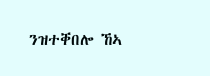ንዝተቐበሎ ኸኣ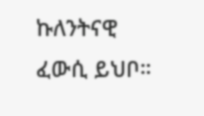ኩለንትናዊ ፈውሲ ይህቦ።